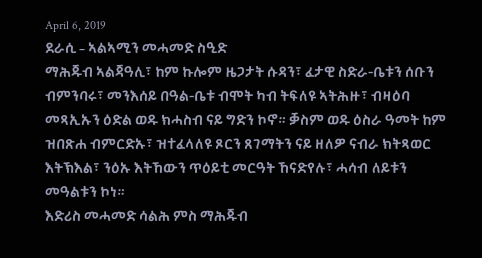April 6, 2019
ደራሲ – ኣልኣሚን መሓመድ ስዒድ
ማሕጁብ ኣልጃዓሊ፣ ከም ኩሎም ዜጋታት ሱዳን፣ ፈታዊ ስድራ-ቤቱን ሰቡን ብምንባሩ፣ መንእሰይ በዓል-ቤቱ ብሞት ካብ ትፍለዩ ኣትሕዙ፣ ብዛዕባ መጻኢኡን ዕድል ወዱ ክሓስብ ናይ ግድን ኮኖ። ቓስም ወዱ ዕስራ ዓመት ከም ዝበጽሐ ብምርድኡ፣ ዝተፈላለዩ ጾርን ጸገማትን ናይ ዘለዎ ናብራ ክትጻወር እትኽእል፣ ንዕኡ እትኸውን ጥዕይቲ መርዓት ኸናድየሉ፣ ሓሳብ ለይቱን መዓልቱን ኮነ።
እድሪስ መሓመድ ሳልሕ ምስ ማሕጁብ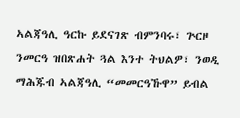ኣልጃዓሊ ዓርኩ ይደናገጽ ብምንባሩ፣ ጕርዞ ንመርዓ ዝበጽሐት ጓል እንተ ትህልዎ፣ ንወዲ ማሕጁብ ኣልጃዓሊ “መመርዓኹዋ” ይብል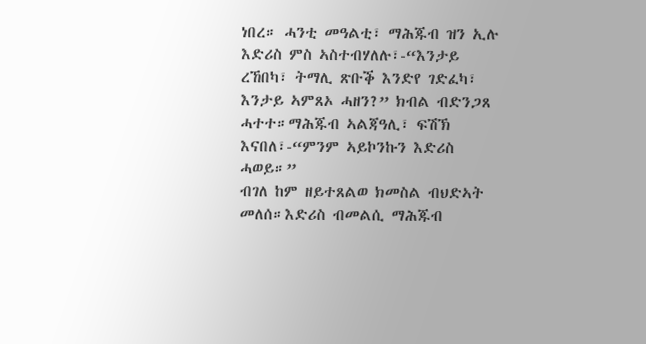ነበረ። ሓንቲ መዓልቲ፣ ማሕጁብ ዝን ኢሉ እድሪስ ምስ ኣስተብሃለሉ፣-“እንታይ ረኸበካ፣ ትማሊ ጽቡቕ እንድየ ገድፈካ፣ እንታይ ኣምጸኦ ሓዘን?” ክብል ብድንጋጸ ሓተተ።ማሕጁብ ኣልጃዓሊ፣ ፍሽኽ እናበለ፣-“ምንም ኣይኮንኩን እድሪስ ሓወይ።”
ብገለ ከም ዘይተጸልወ ክመስል ብህድኣት መለሰ።እድሪስ ብመልሲ ማሕጁብ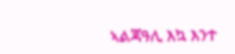ኣልጃዓሊ እኳ እንተ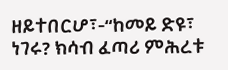ዘይተበርሆ፣-“ከመይ ድዩ፣ ነገሩ? ክሳብ ፈጣሪ ምሕረቱ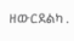ዘውርደልካ .